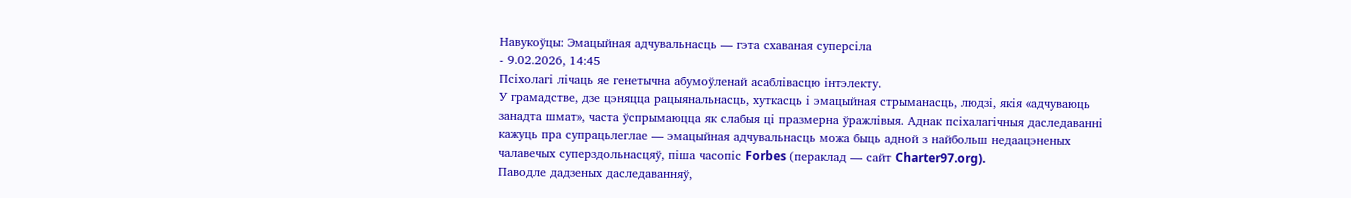Навукоўцы: Эмацыйная адчувальнасць — гэта схаваная суперсіла
- 9.02.2026, 14:45
Псіхолагі лічаць яе генетычна абумоўленай асаблівасцю інтэлекту.
У грамадстве, дзе цэняцца рацыянальнасць, хуткасць і эмацыйная стрыманасць, людзі, якія «адчуваюць занадта шмат», часта ўспрымаюцца як слабыя ці празмерна ўражлівыя. Аднак псіхалагічныя даследаванні кажуць пра супрацьлеглае — эмацыйная адчувальнасць можа быць адной з найбольш недаацэненых чалавечых суперздольнасцяў, піша часопіс Forbes (пераклад — сайт Charter97.org).
Паводле дадзеных даследаванняў,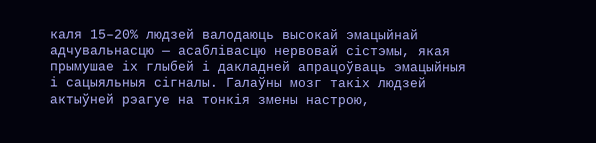каля 15–20% людзей валодаюць высокай эмацыйнай адчувальнасцю — асаблівасцю нервовай сістэмы, якая прымушае іх глыбей і дакладней апрацоўваць эмацыйныя і сацыяльныя сігналы. Галаўны мозг такіх людзей актыўней рэагуе на тонкія змены настрою,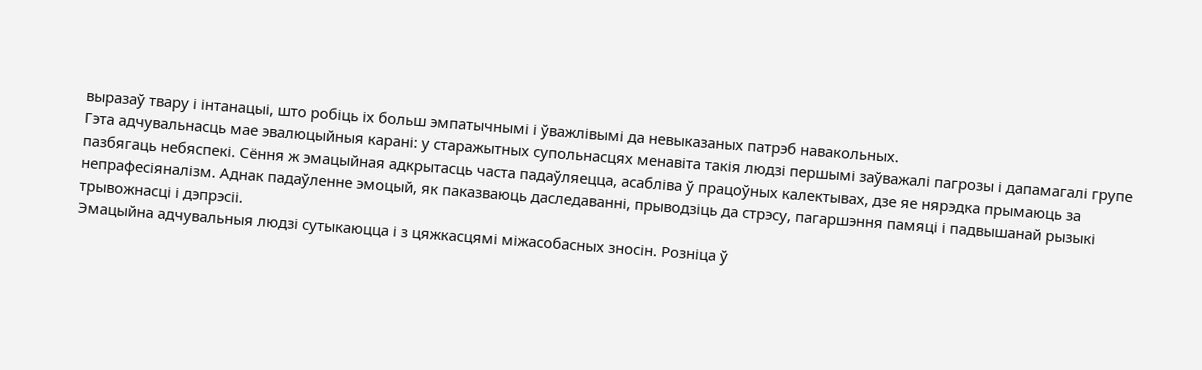выразаў твару і інтанацыі, што робіць іх больш эмпатычнымі і ўважлівымі да невыказаных патрэб навакольных.
Гэта адчувальнасць мае эвалюцыйныя карані: у старажытных супольнасцях менавіта такія людзі першымі заўважалі пагрозы і дапамагалі групе пазбягаць небяспекі. Сёння ж эмацыйная адкрытасць часта падаўляецца, асабліва ў працоўных калектывах, дзе яе нярэдка прымаюць за непрафесіяналізм. Аднак падаўленне эмоцый, як паказваюць даследаванні, прыводзіць да стрэсу, пагаршэння памяці і падвышанай рызыкі трывожнасці і дэпрэсіі.
Эмацыйна адчувальныя людзі сутыкаюцца і з цяжкасцямі міжасобасных зносін. Розніца ў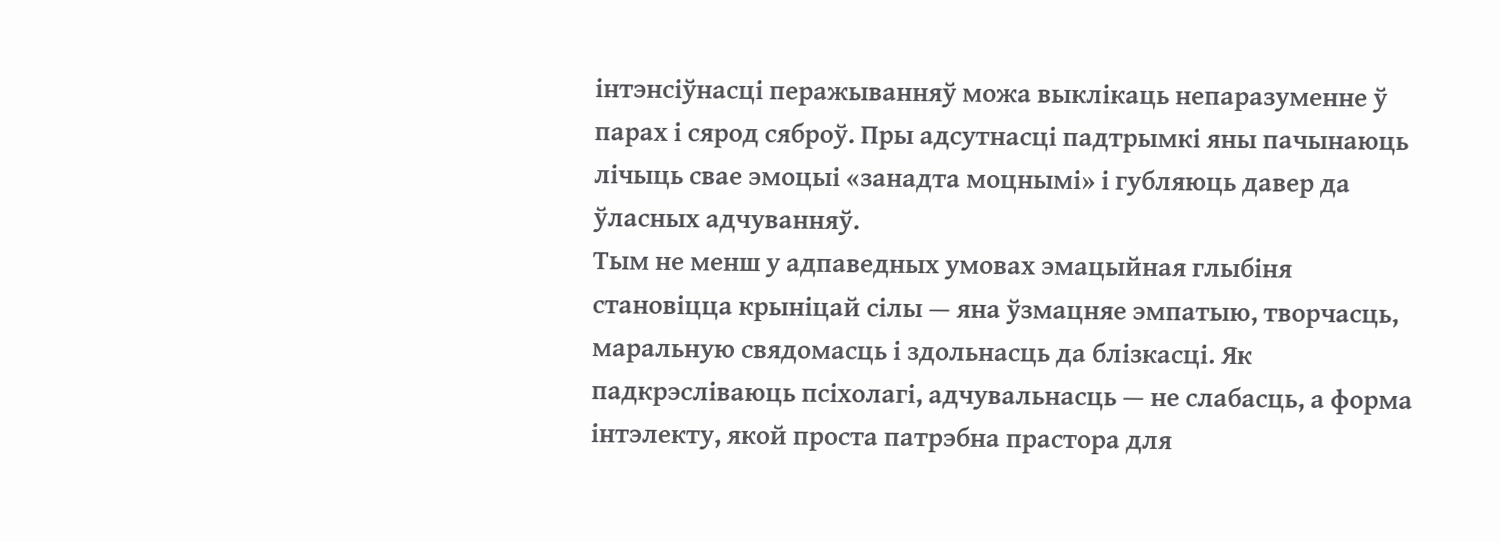інтэнсіўнасці перажыванняў можа выклікаць непаразуменне ў парах і сярод сяброў. Пры адсутнасці падтрымкі яны пачынаюць лічыць свае эмоцыі «занадта моцнымі» і губляюць давер да ўласных адчуванняў.
Тым не менш у адпаведных умовах эмацыйная глыбіня становіцца крыніцай сілы — яна ўзмацняе эмпатыю, творчасць, маральную свядомасць і здольнасць да блізкасці. Як падкрэсліваюць псіхолагі, адчувальнасць — не слабасць, а форма інтэлекту, якой проста патрэбна прастора для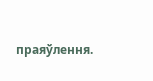праяўлення.